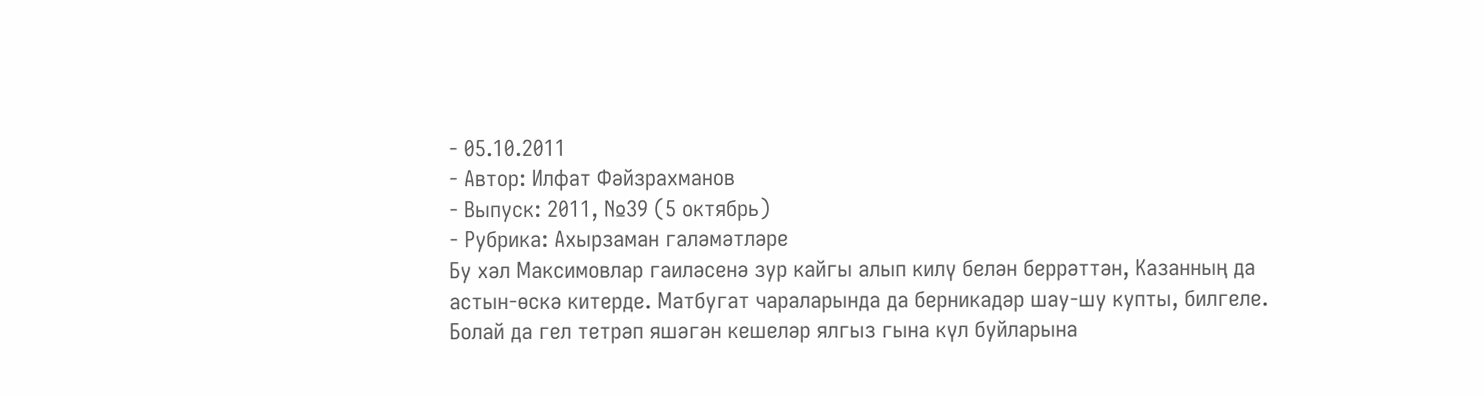- 05.10.2011
- Автор: Илфат Фәйзрахманов
- Выпуск: 2011, №39 (5 октябрь)
- Рубрика: Ахырзаман галәмәтләре
Бу хәл Максимовлар гаиләсенә зур кайгы алып килү белән беррәттән, Казанның да астын-өскә китерде. Матбугат чараларында да берникадәр шау-шу купты, билгеле. Болай да гел тетрәп яшәгән кешеләр ялгыз гына күл буйларына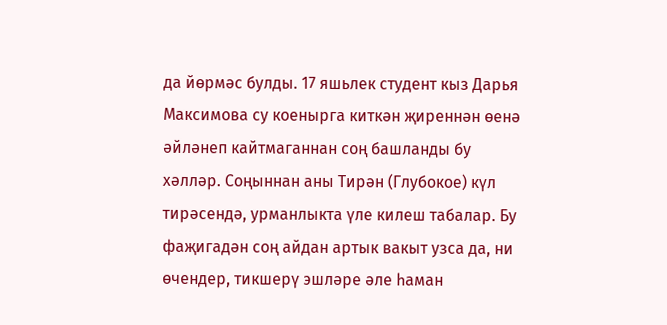да йөрмәс булды. 17 яшьлек студент кыз Дарья Максимова су коенырга киткән җиреннән өенә әйләнеп кайтмаганнан соң башланды бу хәлләр. Соңыннан аны Тирән (Глубокое) күл тирәсендә, урманлыкта үле килеш табалар. Бу фаҗигадән соң айдан артык вакыт узса да, ни өчендер, тикшерү эшләре әле һаман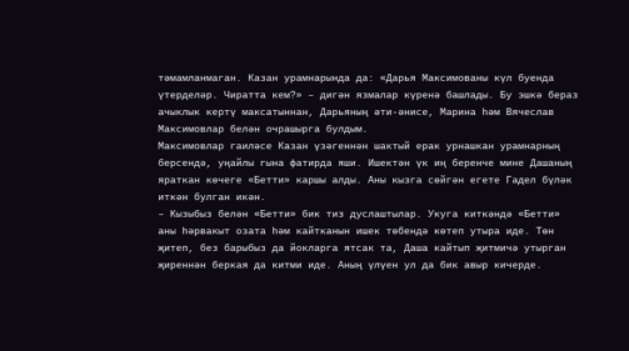тәмамланмаган. Казан урамнарында да: «Дарья Максимованы күл буенда үтерделәр. Чиратта кем?» – дигән язмалар күренә башлады. Бу эшкә бераз ачыклык кертү максатыннан, Дарьяның әти-әнисе, Марина һәм Вячеслав Максимовлар белән очрашырга булдым.
Максимовлар гаиләсе Казан үзәгеннән шактый ерак урнашкан урамнарның берсендә, уңайлы гына фатирда яши. Ишектән үк иң беренче мине Дашаның яраткан көчеге «Бетти» каршы алды. Аны кызга сөйгән егете Гадел бүләк иткән булган икән.
– Кызыбыз белән «Бетти» бик тиз дуслаштылар. Укуга киткәндә «Бетти» аны һәрвакыт озата һәм кайтканын ишек төбендә көтеп утыра иде. Төн җитеп, без барыбыз да йокларга ятсак та, Даша кайтып җитмичә утырган җиреннән беркая да китми иде. Аның үлүен ул да бик авыр кичерде.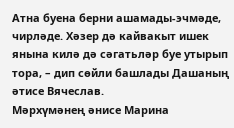Атна буена берни ашамады-эчмәде, чирләде. Хәзер дә кайвакыт ишек янына килә дә сәгатьләр буе утырып тора, – дип сөйли башлады Дашаның әтисе Вячеслав.
Мәрхүмәнең әнисе Марина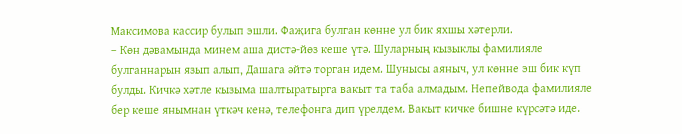Максимова кассир булып эшли. Фаҗига булган көнне ул бик яхшы хәтерли.
– Көн дәвамында минем аша дистә-йөз кеше үтә. Шуларның кызыклы фамилияле булганнарын язып алып, Дашага әйтә торган идем. Шунысы аяныч, ул көнне эш бик күп булды. Кичкә хәтле кызыма шалтыратырга вакыт та таба алмадым. Непейвода фамилияле бер кеше янымнан үткәч кенә, телефонга дип үрелдем. Вакыт кичке бишне күрсәтә иде.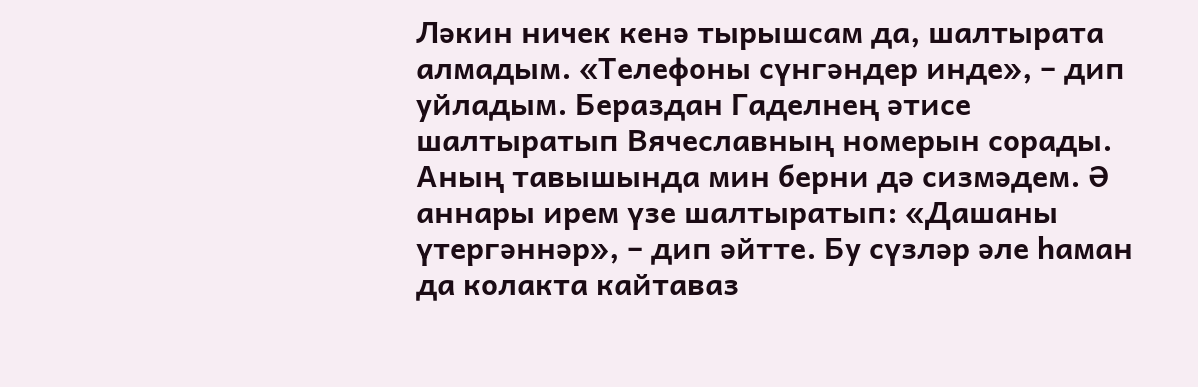Ләкин ничек кенә тырышсам да, шалтырата алмадым. «Телефоны сүнгәндер инде», – дип уйладым. Бераздан Гаделнең әтисе шалтыратып Вячеславның номерын сорады. Аның тавышында мин берни дә сизмәдем. Ә аннары ирем үзе шалтыратып: «Дашаны үтергәннәр», – дип әйтте. Бу сүзләр әле һаман да колакта кайтаваз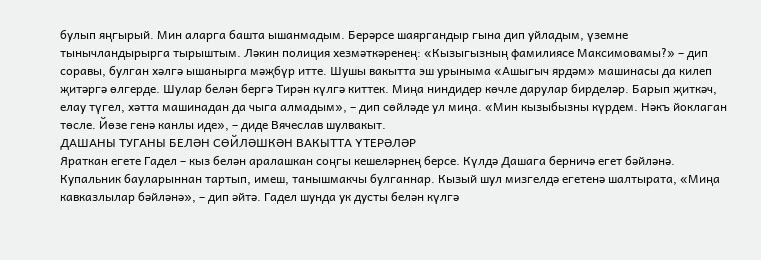булып яңгырый. Мин аларга башта ышанмадым. Берәрсе шаяргандыр гына дип уйладым, үземне тынычландырырга тырыштым. Ләкин полиция хезмәткәренең: «Кызыгызның фамилиясе Максимовамы?» – дип соравы, булган хәлгә ышанырга мәҗбүр итте. Шушы вакытта эш урыныма «Ашыгыч ярдәм» машинасы да килеп җитәргә өлгерде. Шулар белән бергә Тирән күлгә киттек. Миңа ниндидер көчле дарулар бирделәр. Барып җиткәч, елау түгел, хәтта машинадан да чыга алмадым», – дип сөйләде ул миңа. «Мин кызыбызны күрдем. Нәкъ йоклаган төсле. Йөзе генә канлы иде», – диде Вячеслав шулвакыт.
ДАШАНЫ ТУГАНЫ БЕЛӘН СӨЙЛӘШКӘН ВАКЫТТА ҮТЕРӘЛӘР
Яраткан егете Гадел – кыз белән аралашкан соңгы кешеләрнең берсе. Күлдә Дашага берничә егет бәйләнә. Купальник бауларыннан тартып, имеш, танышмакчы булганнар. Кызый шул мизгелдә егетенә шалтырата, «Миңа кавказлылар бәйләнә», – дип әйтә. Гадел шунда ук дусты белән күлгә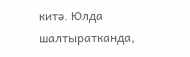китә. Юлда шалтыратканда,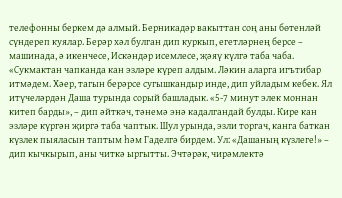телефонны беркем дә алмый. Берникадәр вакыттан соң аны бөтенләй сүндереп куялар. Берәр хәл булган дип куркып, егетләрнең берсе – машинада, ә икенчесе, Искәндәр исемлесе, җәяү күлгә таба чаба. «Сукмактан чапканда кан эзләре күреп алдым. Ләкин аларга игътибар итмәдем. Хәер, тагын берәрсе сугышкандыр инде, дип уйладым кебек. Ял итүчеләрдән Даша турында сорый башладык. «5-7 минут элек моннан китеп барды», – дип әйткәч, тәнемә энә кадалгандай булды. Кире кан эзләре күргән җиргә таба чаптык. Шул урында, эзли торгач, канга баткан күзлек пыяласын таптым һәм Гаделгә бирдем. Ул: «Дашаның күзлеге!» – дип кычкырып, аны читкә ыргытты. Эчтәрәк, чирәмлектә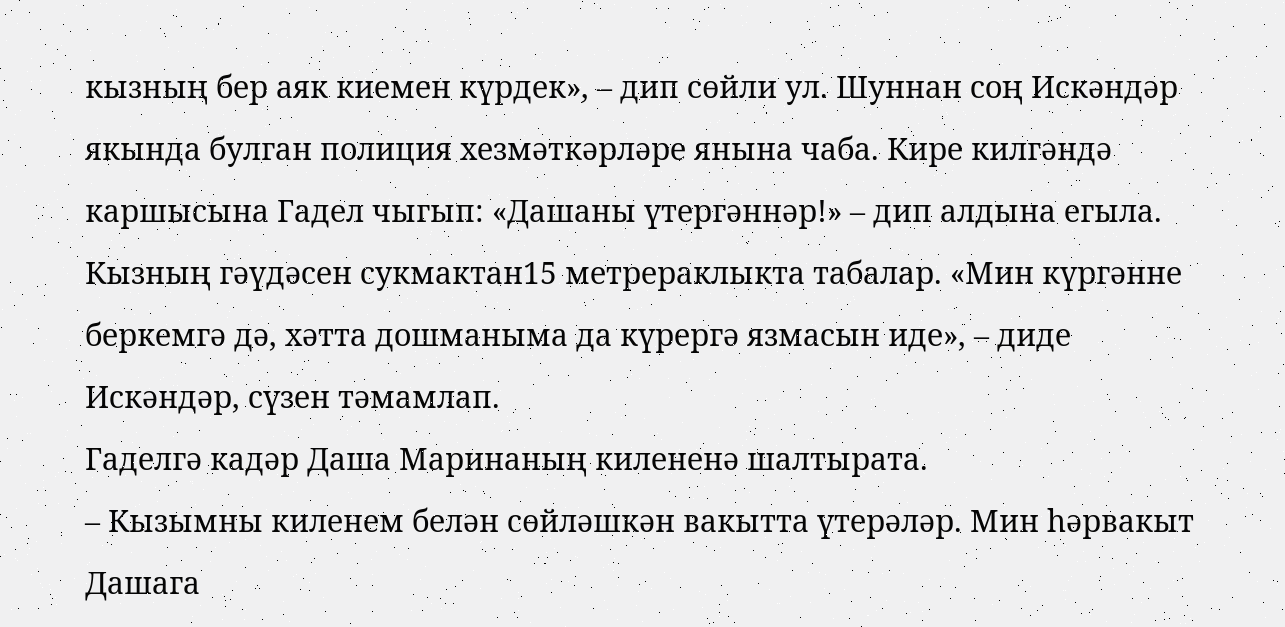кызның бер аяк киемен күрдек», – дип сөйли ул. Шуннан соң Искәндәр якында булган полиция хезмәткәрләре янына чаба. Кире килгәндә каршысына Гадел чыгып: «Дашаны үтергәннәр!» – дип алдына егыла. Кызның гәүдәсен сукмактан15 метрераклыкта табалар. «Мин күргәнне беркемгә дә, хәтта дошманыма да күрергә язмасын иде», – диде Искәндәр, сүзен тәмамлап.
Гаделгә кадәр Даша Маринаның килененә шалтырата.
– Кызымны киленем белән сөйләшкән вакытта үтерәләр. Мин һәрвакыт Дашага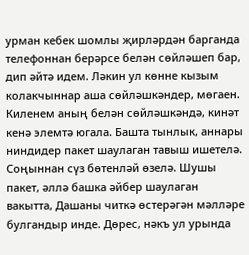урман кебек шомлы җирләрдән барганда телефоннан берәрсе белән сөйләшеп бар, дип әйтә идем. Ләкин ул көнне кызым колакчыннар аша сөйләшкәндер, мөгаен. Киленем аның белән сөйләшкәндә, кинәт кенә элемтә югала. Башта тынлык, аннары ниндидер пакет шаулаган тавыш ишетелә. Соңыннан сүз бөтенләй өзелә. Шушы пакет, әллә башка әйбер шаулаган вакытта, Дашаны читкә өстерәгән мәлләре булгандыр инде. Дөрес, нәкъ ул урында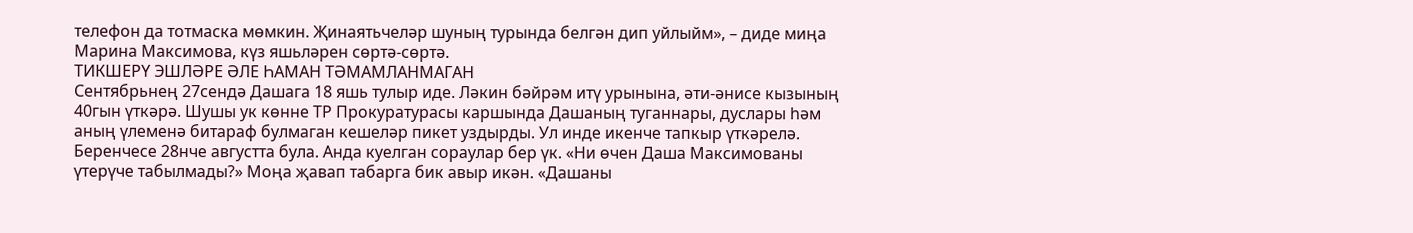телефон да тотмаска мөмкин. Җинаятьчеләр шуның турында белгән дип уйлыйм», – диде миңа Марина Максимова, күз яшьләрен сөртә-сөртә.
ТИКШЕРҮ ЭШЛӘРЕ ӘЛЕ ҺАМАН ТӘМАМЛАНМАГАН
Сентябрьнең 27сендә Дашага 18 яшь тулыр иде. Ләкин бәйрәм итү урынына, әти-әнисе кызының 40гын үткәрә. Шушы ук көнне ТР Прокуратурасы каршында Дашаның туганнары, дуслары һәм аның үлеменә битараф булмаган кешеләр пикет уздырды. Ул инде икенче тапкыр үткәрелә. Беренчесе 28нче августта була. Анда куелган сораулар бер үк. «Ни өчен Даша Максимованы үтерүче табылмады?» Моңа җавап табарга бик авыр икән. «Дашаны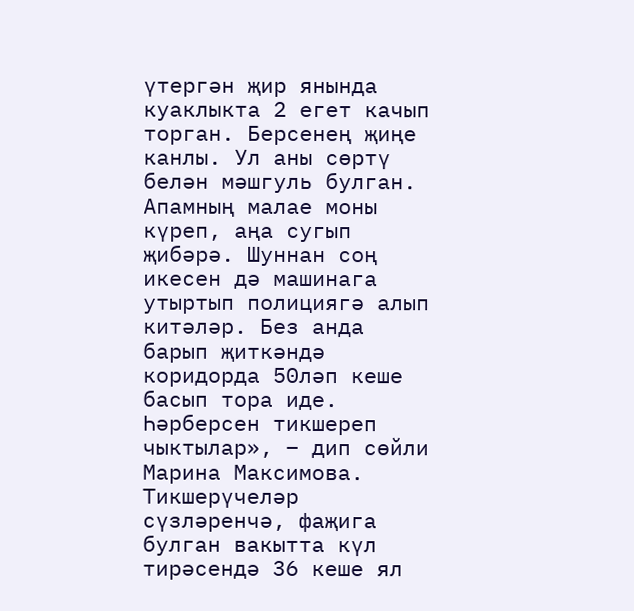үтергән җир янында куаклыкта 2 егет качып торган. Берсенең җиңе канлы. Ул аны сөртү белән мәшгуль булган. Апамның малае моны күреп, аңа сугып җибәрә. Шуннан соң икесен дә машинага утыртып полициягә алып китәләр. Без анда барып җиткәндә коридорда 50ләп кеше басып тора иде. Һәрберсен тикшереп чыктылар», – дип сөйли Марина Максимова. Тикшерүчеләр сүзләренчә, фаҗига булган вакытта күл тирәсендә 36 кеше ял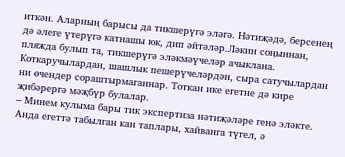иткән. Аларның барысы да тикшерүгә эләгә. Нәтиҗәдә, берсенең дә әлеге үтерүгә катнашы юк, дип әйтәләр.Ләкин соңыннан, пляжда булып та, тикшерүгә эләкмәүчеләр ачыклана. Коткаручылардан, шашлык пешерүчеләрдән, сыра сатучылардан ни өчендер сораштырмаганнар. Тоткан ике егетне дә кире җибәрергә мәҗбүр булалар.
– Минем кулыма бары тик экспертиза нәтиҗәләре генә эләкте. Анда егеттә табылган кан таплары, хайванга түгел, ә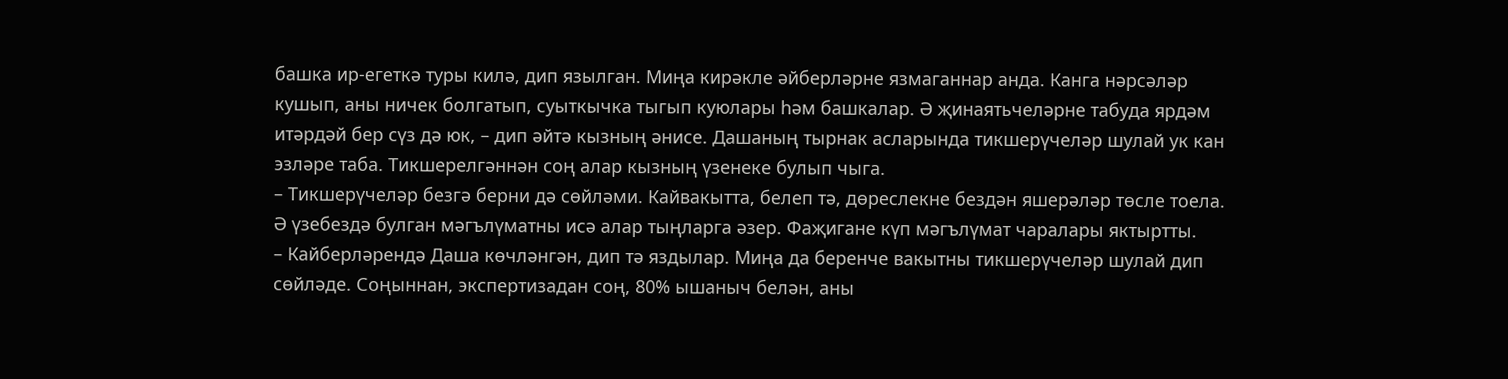башка ир-егеткә туры килә, дип язылган. Миңа кирәкле әйберләрне язмаганнар анда. Канга нәрсәләр кушып, аны ничек болгатып, суыткычка тыгып куюлары һәм башкалар. Ә җинаятьчеләрне табуда ярдәм итәрдәй бер сүз дә юк, – дип әйтә кызның әнисе. Дашаның тырнак асларында тикшерүчеләр шулай ук кан эзләре таба. Тикшерелгәннән соң алар кызның үзенеке булып чыга.
– Тикшерүчеләр безгә берни дә сөйләми. Кайвакытта, белеп тә, дөреслекне бездән яшерәләр төсле тоела. Ә үзебездә булган мәгълүматны исә алар тыңларга әзер. Фаҗигане күп мәгълүмат чаралары яктыртты.
– Кайберләрендә Даша көчләнгән, дип тә яздылар. Миңа да беренче вакытны тикшерүчеләр шулай дип сөйләде. Соңыннан, экспертизадан соң, 80% ышаныч белән, аны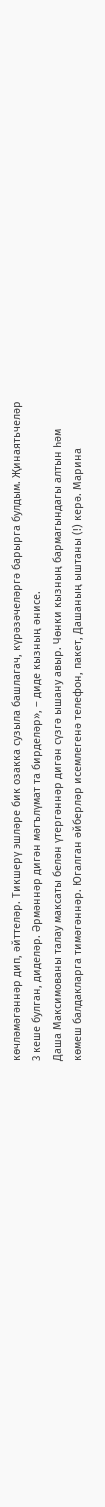көчләмәгәннәр дип, әйттеләр. Тикшерү эшләре бик озакка сузыла башлагач, күрәзәчеләргә барырга булдым. Җинаятьчеләр 3 кеше булган, диделәр. Әрмәннәр дигән мәгълүмат та бирделәр», – диде кызның әнисе.
Даша Максимованы талау максаты белән үтергәннәр дигән сүзгә ышану авыр. Чөнки кызның бармагындагы алтын һәм көмеш балдакларга тимәгәннәр. Югалган әйберләр исемлегенә телефон, пакет, Дашаның ыштаны (!) керә. Марина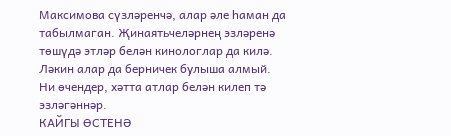Максимова сүзләренчә, алар әле һаман да табылмаган. Җинаятьчеләрнең эзләренә төшүдә этләр белән кинологлар да килә. Ләкин алар да берничек булыша алмый. Ни өчендер, хәтта атлар белән килеп тә эзләгәннәр.
КАЙГЫ ӨСТЕНӘ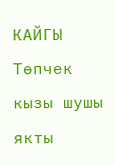КАЙГЫ
Төпчек кызы шушы якты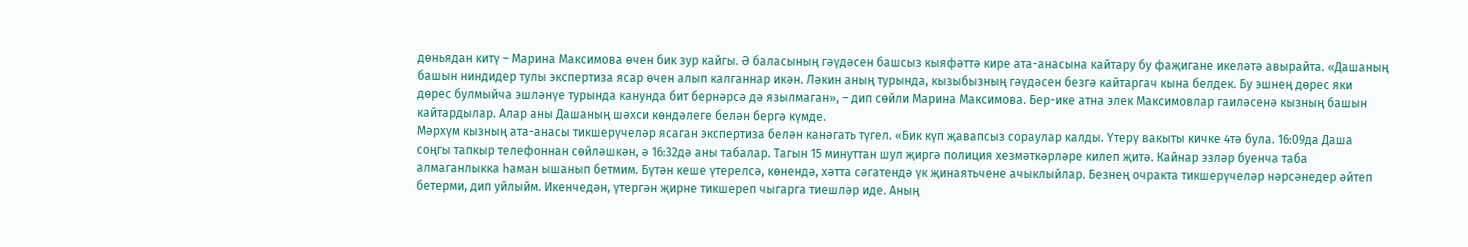дөньядан китү – Марина Максимова өчен бик зур кайгы. Ә баласының гәүдәсен башсыз кыяфәттә кире ата-анасына кайтару бу фаҗигане икеләтә авырайта. «Дашаның башын ниндидер тулы экспертиза ясар өчен алып калганнар икән. Ләкин аның турында, кызыбызның гәүдәсен безгә кайтаргач кына белдек. Бу эшнең дөрес яки дөрес булмыйча эшләнүе турында канунда бит бернәрсә дә язылмаган», – дип сөйли Марина Максимова. Бер-ике атна элек Максимовлар гаиләсенә кызның башын кайтардылар. Алар аны Дашаның шәхси көндәлеге белән бергә күмде.
Мәрхүм кызның ата-анасы тикшерүчеләр ясаган экспертиза белән канәгать түгел. «Бик күп җавапсыз сораулар калды. Үтерү вакыты кичке 4тә була. 16:09да Даша соңгы тапкыр телефоннан сөйләшкән, ә 16:32дә аны табалар. Тагын 15 минуттан шул җиргә полиция хезмәткәрләре килеп җитә. Кайнар эзләр буенча таба алмаганлыкка һаман ышанып бетмим. Бүтән кеше үтерелсә, көнендә, хәтта сәгатендә үк җинаятьчене ачыклыйлар. Безнең очракта тикшерүчеләр нәрсәнедер әйтеп бетерми, дип уйлыйм. Икенчедән, үтергән җирне тикшереп чыгарга тиешләр иде. Аның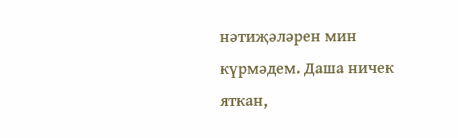нәтиҗәләрен мин күрмәдем. Даша ничек яткан,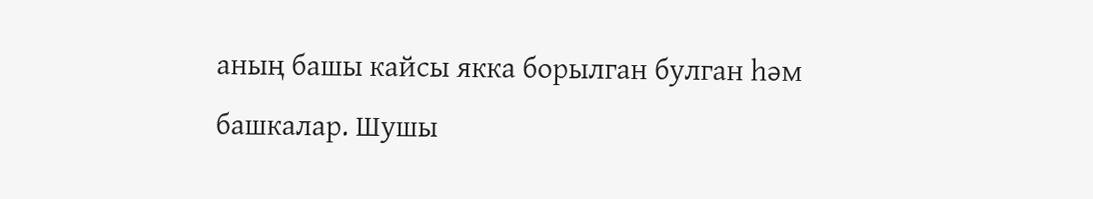аның башы кайсы якка борылган булган һәм башкалар. Шушы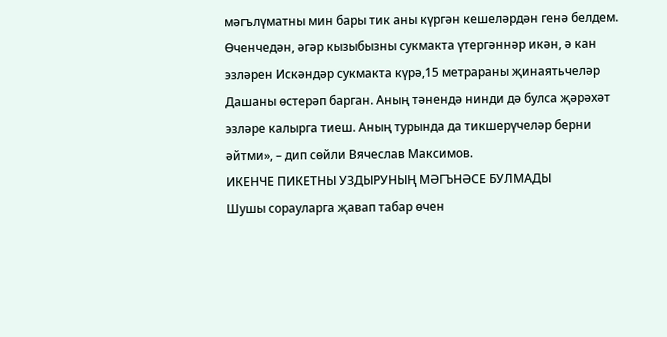мәгълүматны мин бары тик аны күргән кешеләрдән генә белдем. Өченчедән, әгәр кызыбызны сукмакта үтергәннәр икән, ә кан эзләрен Искәндәр сукмакта күрә,15 метрараны җинаятьчеләр Дашаны өстерәп барган. Аның тәнендә нинди дә булса җәрәхәт эзләре калырга тиеш. Аның турында да тикшерүчеләр берни әйтми», – дип сөйли Вячеслав Максимов.
ИКЕНЧЕ ПИКЕТНЫ УЗДЫРУНЫҢ МӘГЪНӘСЕ БУЛМАДЫ
Шушы сорауларга җавап табар өчен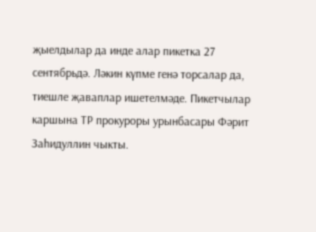җыелдылар да инде алар пикетка 27 сентябрьдә. Ләкин күпме генә торсалар да, тиешле җаваплар ишетелмәде. Пикетчылар каршына ТР прокуроры урынбасары Фәрит Заһидуллин чыкты.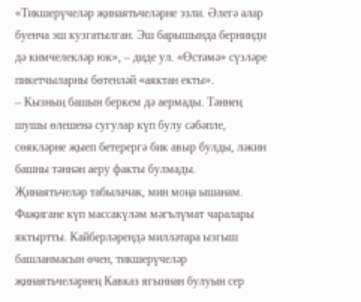«Тикшерүчеләр җинаятьчеләрне эзли. Әлегә алар буенча эш кузгатылган. Эш барышында бернинди дә кимчелекләр юк», – диде ул. «Өстәмә» сүзләре пикетчыларны бөтенләй «аяктан екты».
– Кызның башын беркем дә аермады. Тәннең шушы өлешенә сугулар күп булу сәбәпле, сөякләрне җыеп бетерергә бик авыр булды, ләкин башны тәннән аеру факты булмады. Җинаятьчеләр табылачак, мин моңа ышанам.
Фаҗигане күп массакүләм мәгълүмат чаралары яктыртты. Кайберләрендә милләтара ызгыш башланмасын өчен, тикшерүчеләр җинаятьчеләрнең Кавказ ягыннан булуын сер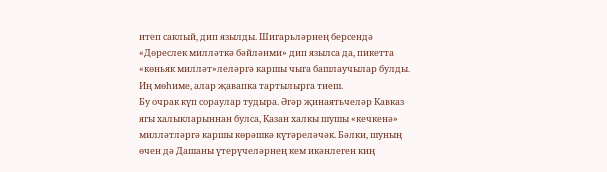итеп саклый, дип язылды. Шигарьләрнең берсендә «Дөреслек милләткә бәйләнми» дип язылса да, пикетта «көньяк милләт»леләргә каршы чыга башлаучылар булды. Иң мөһиме, алар җавапка тартылырга тиеш.
Бу очрак күп сораулар тудыра. Әгәр җинаятьчеләр Кавказ ягы халыкларыннан булса, Казан халкы шушы «кечкенә» милләтләргә каршы көрәшкә күтәреләчәк. Бәлки, шуның өчен дә Дашаны үтерүчеләрнең кем икәнлеген киң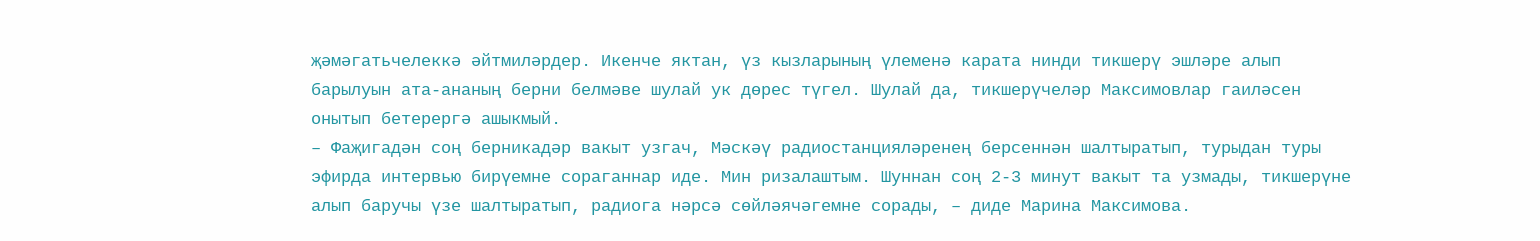җәмәгатьчелеккә әйтмиләрдер. Икенче яктан, үз кызларының үлеменә карата нинди тикшерү эшләре алып барылуын ата-ананың берни белмәве шулай ук дөрес түгел. Шулай да, тикшерүчеләр Максимовлар гаиләсен онытып бетерергә ашыкмый.
– Фаҗигадән соң берникадәр вакыт узгач, Мәскәү радиостанцияләренең берсеннән шалтыратып, турыдан туры эфирда интервью бирүемне сораганнар иде. Мин ризалаштым. Шуннан соң 2-3 минут вакыт та узмады, тикшерүне алып баручы үзе шалтыратып, радиога нәрсә сөйләячәгемне сорады, – диде Марина Максимова.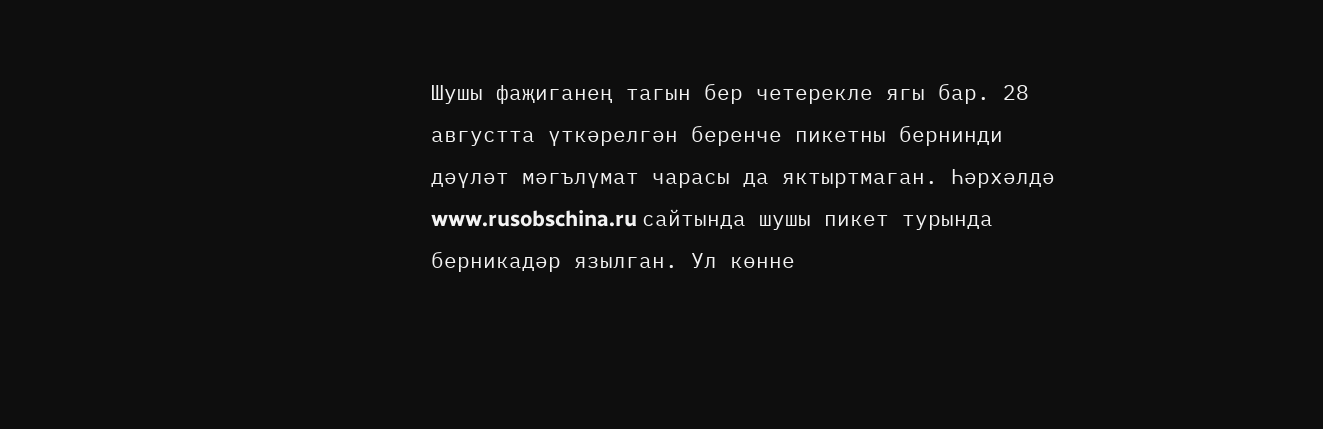Шушы фаҗиганең тагын бер четерекле ягы бар. 28 августта үткәрелгән беренче пикетны бернинди дәүләт мәгълүмат чарасы да яктыртмаган. Һәрхәлдә www.rusobschina.ru сайтында шушы пикет турында берникадәр язылган. Ул көнне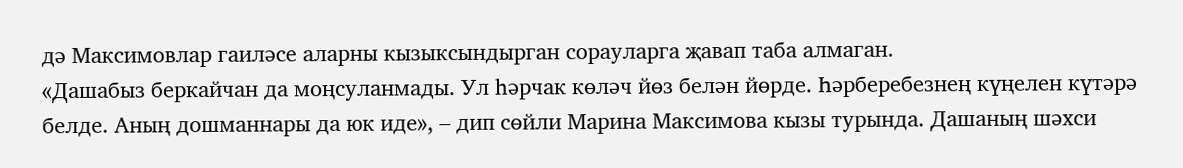дә Максимовлар гаиләсе аларны кызыксындырган сорауларга җавап таба алмаган.
«Дашабыз беркайчан да моңсуланмады. Ул һәрчак көләч йөз белән йөрде. Һәрберебезнең күңелен күтәрә белде. Аның дошманнары да юк иде», – дип сөйли Марина Максимова кызы турында. Дашаның шәхси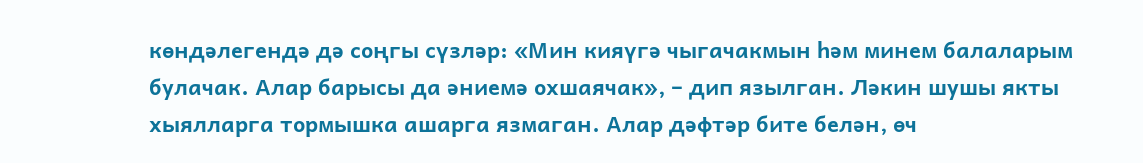көндәлегендә дә соңгы сүзләр: «Мин кияүгә чыгачакмын һәм минем балаларым булачак. Алар барысы да әниемә охшаячак», – дип язылган. Ләкин шушы якты хыялларга тормышка ашарга язмаган. Алар дәфтәр бите белән, өч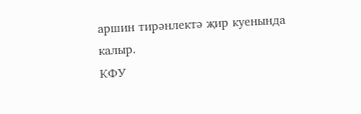аршин тирәнлектә җир куенында калыр.
КФУ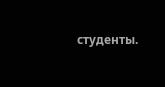студенты.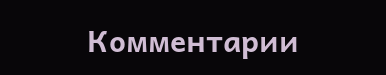Комментарии